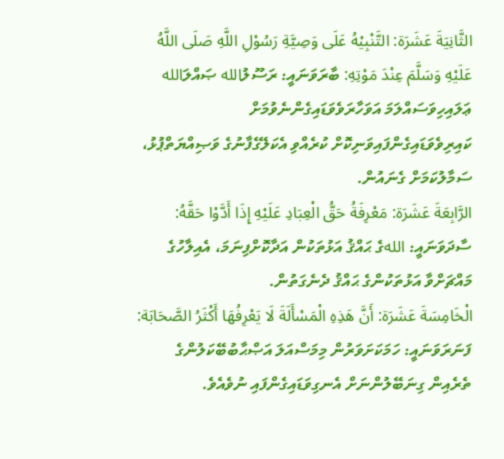الثَّانِيَةَ عَشَرَة: التَّنْبِيْهُ عَلَى وَصِيَّةِ رَسُوْلِ اللَّهِ صَلَى اللَّهُ عَلَيْهِ وَسَلَّمَ عِنْدَ مَوْتِهِ: ބާރަވަނައީ: ރަސޫލުالله ޞައްލަالله ޢަލައިހިވަސައްލަމަ އަވަހާރަވެވަޑައިގެންނެވުމަށް ކައިރިވެވަޑައިގެންފައިވަނިކޮށް ކުރެއްވި އެކަލޭގެފާނުގެ ވަޞިއްޔަތްޕުޅު، ސަމާލުކަމަށް ގެނައުން.
الرَّابِعَةَ عَشَرَة: مَعْرِفَةُ حَقُّ الْعِبَادِ عَلَيْهِ إِذَا أَدَّوْا حَقَّهُ: ސާދަވަނައީ: اللهގެ ޙައްޤު އަޅުތަކުން އަދާކޮށްފިނަމަ، އެއިލާހުގެ މައްޗަށްވާ އަޅުތަކުންގެ ޙައްޤު ދެނެގަތުން.
الْخَامِسَةَ عَشَرَة: أَنَّ هَذِهِ الْمَسْأَلَةَ لَا يَعْرِفُهَا أَكْثَرُ الصَّحَابَة: ފަނަރަވަނައީ: ހަމަކަށަވަރުން މިމަސްއަލަ އަޞްޙާބުބޭކަލުންގެ ތެރެއިން ގިނަބޭލުންނަށް އެނގިވަޑައިގެންފައި ނުވެއެވެ.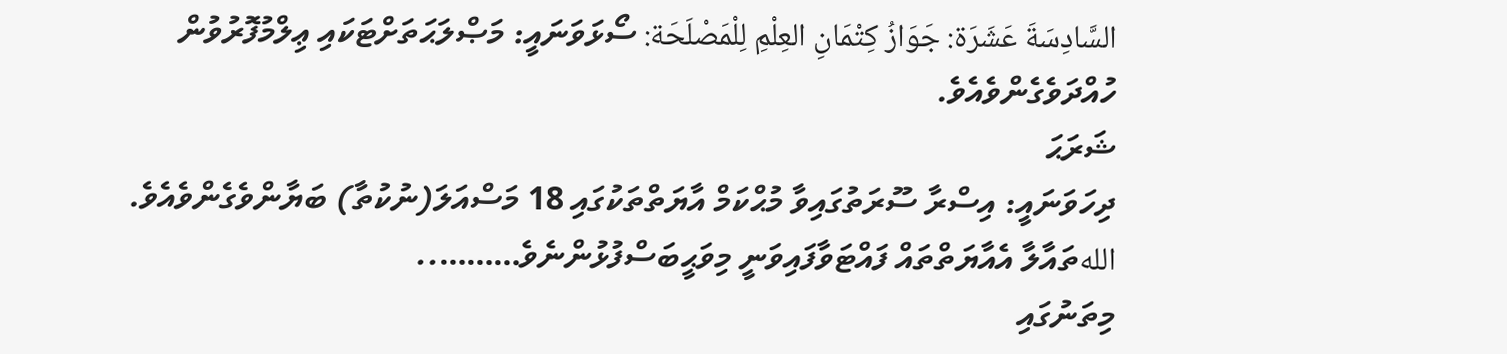السَّادِسَةَ عَشَرَة: جَوَازُ كِتْمَانِ العِلْمِ لِلْمَصْلَحَة: ސޯޅަވަނައީ: މަޞްލަޙަތަށްޓަކައި ޢިލްމުފޮރުވުން ހުއްދަވެގެންވެއެވެ.
ޝަރަޙަ
ދިހަވަނައީ: އިސްރާ ސޫރަތުގައިވާ މުޙްކަމް އާޔަތްތަކުގައި 18 މަސްއަލަ(ނުކުތާ) ބަޔާންވެގެންވެއެވެ. اللهތައާލާ އެއާޔަތްތައް ފައްޓަވާފައިވަނީ މިވަޙީބަސްފުޅުންނެވެ………..
މިތަނުގައި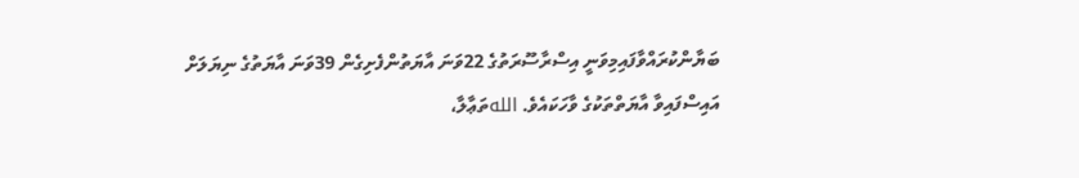ބަޔާންކުރައްވާފައިމިވަނީ އިސްރާސޫރަތުގެ 22ވަނަ އާޔަތުންފެށިގެން 39ވަނަ އާޔަތުގެ ނިޔަލަށް އައިސްފައިވާ އާޔަތްތަކުގެ ވާހަކައެވެ. اللهތަޢާލާ،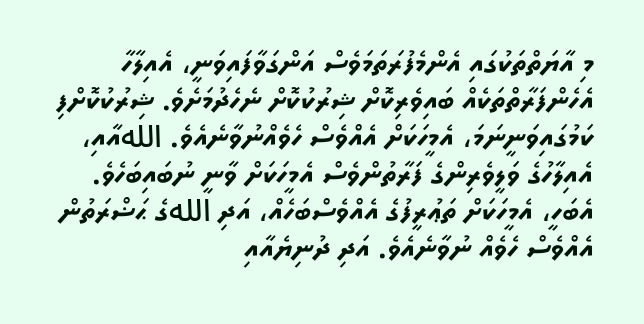މި އާޔަތްތަކުގައި އެންމެފުރަތަމަވެސް އަންގަވާފައިވަނީ، އެއިލާހާ އެހެންފަރާތްތަކެއް ބައިވެރިކޮށް ޝިރުކުކޮށް ނެހެދުމަށެވެ. ޝިރުކުކޮށްފި ކަމުގައިވަނީނަމަ، އެމީހަކަށް އެއްވެސް ހެވެއްނުވާނެއެވެ. اللهއާއި، އެއިލާހުގެ ވަލީވެރިންގެ ފަރާތުންވެސް އެމީހަކަށް ވާނީ ނުބައިބަހެވެ. އެބަހީ، އެމީހަކަށް ތަޢުރީފުގެ އެއްވެސްބަހެއް، އަދި اللهގެ ޙަޟްރަތުން އެއްވެސް ހެވެއް ނުވާނެއެވެ. އަދި ދުނިޔެއާއި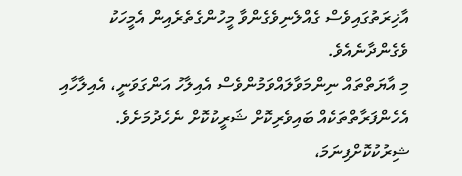އާޚިރަތުގައިވެސް ގެއްލެނިވެގެންވާ މީހުންގެތެރެއިން އެމީހަކު ވެގެންދާނެއެވެ.
މި އާޔަތްތައް ނިންމަވާލައްވަމުންވެސް އެއިލާހު އަންގަވަނީ، އެއިލާހާއި އެހެންފަރާތްތަކެއް ބައިވެރިކޮށް ޝަރީކުކޮށް ނެހެދުމަށެވެ. ޝިރުކުކޮށްފިނަމަ،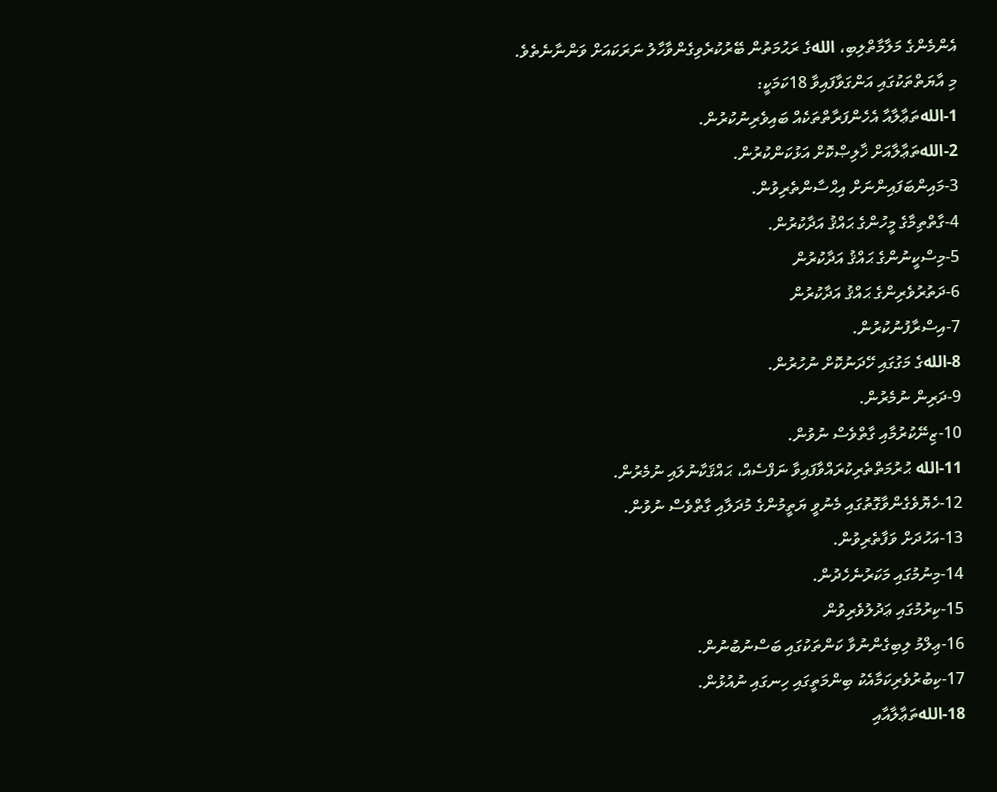އެންމެންގެ މަލާމާތްލިބި، اللهގެ ރަޙުމަތުން ބޭރުކުރެވިގެންވާހާލު ނަރަކައަށް ވަންނާނެތެވެ.
މި އާޔަތްތަކުގައި އަންގަވާފައިވާ 18ކަމަކީ:
1-اللهތަޢާލާއާ އެހެންފަރާތްތަކެއް ބައިވެރިނުކުރުން.
2-اللهތަޢާލާއަށް ޚާލިޞްކޮށް އަޅުކަންކުރުން.
3-މައިންބަފައިންނަށް އިޙްސާންތެރިވުން.
4-ގާތްތިމާގެ މީހުންގެ ޙައްޤު އަދާކުރުން.
5-މިސްކީނުންގެ ޙައްޤު އަދާކުރުން
6-ދަތުރުވެރިންގެ ޙައްޤު އަދާކުރުން
7-އިސްރާފުނުކުރުން.
8-اللهގެ މަގުގައި ހޭދަނުކޮށް ނުހުރުން.
9-ދަރިން ނުމެރުން.
10-ޒިނޭކުރުމާއި ގާތްވެސް ނުވުން.
11-الله ޙުރުމަތްތެރިކުރައްވާފައިވާ ނަފްސެއް، ޙައްޤަކާނުލައި ނުމެރުން.
12-ހެޔޮވެގެންވާގޮތުގައި މެނުވީ ޔަތީމުންގެ މުދަލާއި ގާތްވެސް ނުވުން.
13-އަހުދަށް ވަފާތެރިވުން.
14-މިނުމުގައި މަކަރުނެހެދުން.
15-ކިރުމުގައި ޢަދުލުވެރިވުން
16-ޢިލްމު ލިބިގެންނުވާ ކަންތަކުގައި ބަސްނުބުނުން.
17-ކިބުރުވެރިކަމާއެކު ބިންމަތީގައި ހިނގައި ނުއުޅުން.
18-اللهތަޢާލާއާއި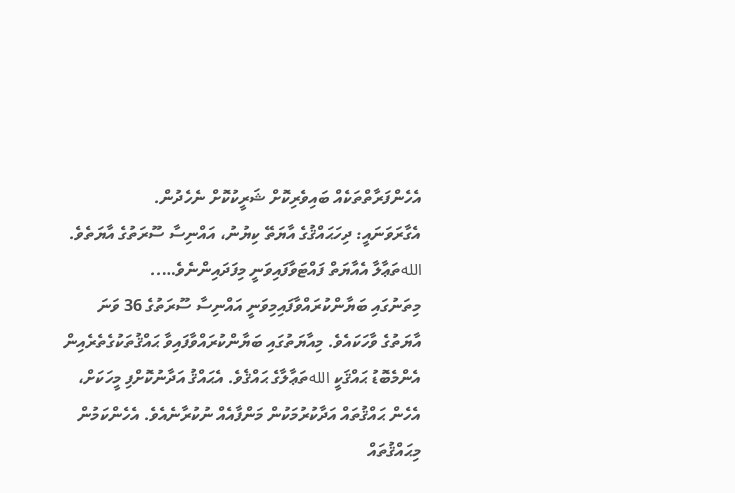އެހެންފަރާތްތަކެއް ބައިވެރިކޮށް ޝަރީކުކޮށް ނެހެދުން.
އެގާރަވަނައީ: ދިހަޙައްޤުގެ އާޔަތޭ ކިޔުނު، އައްނިސާ ސޫރަތުގެ އާޔަތެވެ. اللهތަޢާލާ އެއާޔަތް ފައްޓަވާފައިވަނީ މިފަދައިންނެވެ…..
މިތަނުގައި ބަޔާންކުރައްވާފައިމިވަނީ އައްނިސާ ސޫރަތުގެ 36 ވަނަ އާޔަތުގެ ވާހަކައެވެ. މިއާޔަތުގައި ބަޔާންކުރައްވާފައިވާ ޙައްޤުތަކުގެތެރެއިން އެންމެބޮޑު ޙައްޤަކީ اللهތަޢާލާގެ ޙައްޤެވެ. އެޙައްޤު އަދާނުކޮށްފި މީހަކަށް، އެހެން ޙައްޤުތައް އަދާކުރުމަކުން މަންފާއެއް ނުކުރާނެއެވެ. އެހެންކަމުން މިޙައްޤުތައް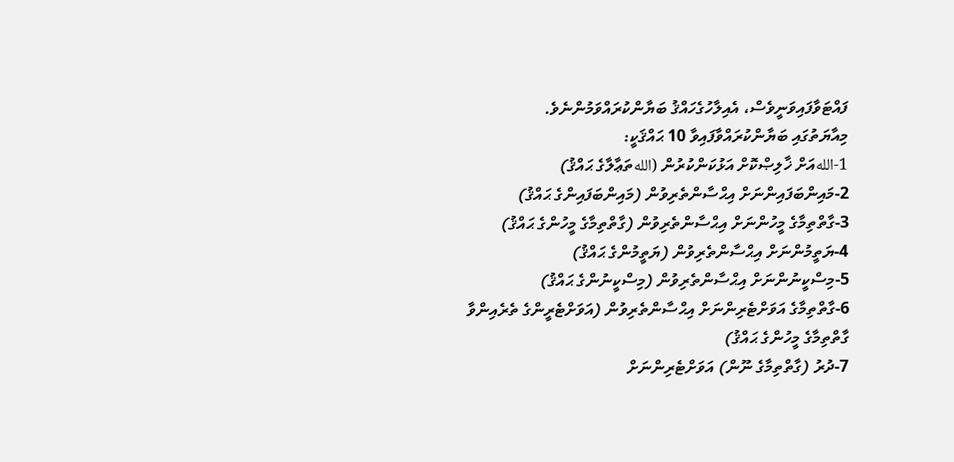ފައްޓަވާފައިވަނީވެސް، އެއިލާހުގެހައްޤު ބަޔާންކުރައްވަމުންނެވެ.
މިއާޔަތުގައި ބަޔާންކުރައްވާފައިވާ 10 ޙައްޤަކީ:
1-اللهއަށް ޚާލިޞްކޮށް އަޅުކަންކުރުން (اللهތަޢާލާގެ ޙައްޤު)
2-މައިންބަފައިންނަށް އިޙްސާންތެރިވުން (މައިންބަފައިންގެ ޙައްޤު)
3-ގާތްތިމާގެ މީހުންނަށް އިޙްސާންތެރިވުން (ގާތްތިމާގެ މީހުންގެ ޙައްޤު)
4-ޔަތީމުންނަށް އިޙްސާންތެރިވުން (ޔަތީމުންގެ ޙައްޤު)
5-މިސްކީނުންނަށް އިޙްސާންތެރިވުން (މިސްކީނުންގެ ޙައްޤު)
6-ގާތްތިމާގެ އަވަށްޓެރިންނަށް އިޙްސާންތެރިވުން (އަވަށްޓެރީންގެ ތެރެއިންވާ ގާތްތިމާގެ މީހުންގެ ޙައްޤު)
7-ދުރު (ގާތްތިމާގެ ނޫން) އަވަށްޓެރިންނަށް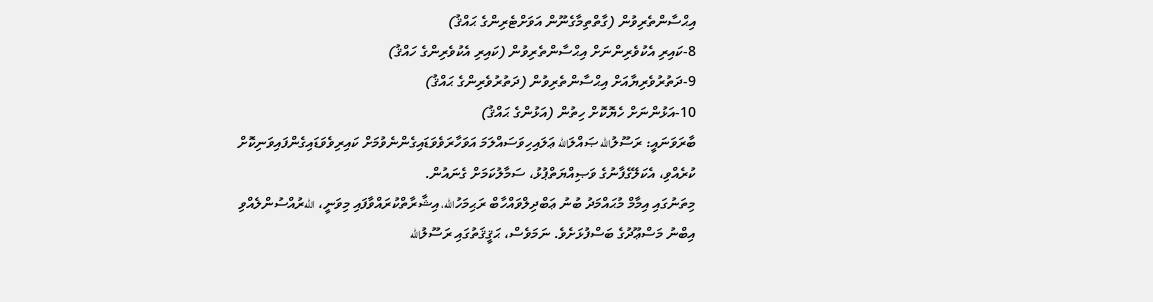އިޙްސާންތެރިވުން (ގާތްތިމާގެނޫން އަވަށްޓެރިންގެ ޙައްޤު)
8-ކައިރި އެކުވެރިންނަށް އިޙްސާންތެރިވުން (ކައިރި އެކުވެރިންގެ ހައްޤު)
9-ދަތުރުވެރިޔާއަށް އިޙްސާންތެރިވުން (ދަތުރުވެރިންގެ ޙައްޤު)
10-އަޅުންނަށް ހެޔޮކޮށް ހިތުން (އަޅުންގެ ޙައްޤު)
ބާރަވަނައީ: ރަސޫލުالله ޞައްލަالله ޢަލައިހިވަސައްލަމަ އަވަހާރަވެވަޑައިގެންނެވުމަށް ކައިރިވެވަޑައިގެންފައިވަނިކޮށް ކުރެއްވި، އެކަލޭގެފާނުގެ ވަޞިއްޔަތްޕުޅު، ސަމާލުކަމަށް ގެނައުން.
މިތަނުގައި އިމާމް މުޙައްމަދު ބުނު ޢަބްދިލްވައްހާބް ރަޙިމަހުالله، އިޝާރާތްކުރައްވާފައި މިވަނީ، اللهރުއްސުންލެއްވި އިބްނު މަސްޢޫދުގެ ބަސްފުޅަށެވެ. ނަމަވެސް، ޙަޤީޤަތުގައި ރަސޫލުالله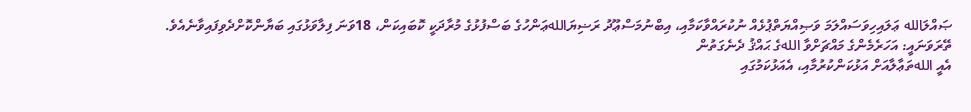ޞައްލަالله ޢަލައިހިވަސައްލަމަ ވަޞިއްޔަތްޕުޅެއް ނުކުރައްވާކަމާއި، އިބްނުމަސްޢޫދު ރަޟިޔަاللهޢަންހުގެ ބަސްފުޅުގެ މުރާދަކީ ކޮބައިކަން، 18ވަނަ ފިލާވަޅުގައި ބަޔާންކޮށްދެވިފައިވާނެއެވެ.
ތޭރަވަނައީ: އަހަރެމެންގެ މައްޗަށްވާ اللهގެ ޙައްޤު ދެނެގަތުން
އެއީ اللهތަޢާލާއަށް އަޅުކަންކުރުމާއި، އެއަޅުކަމުގައި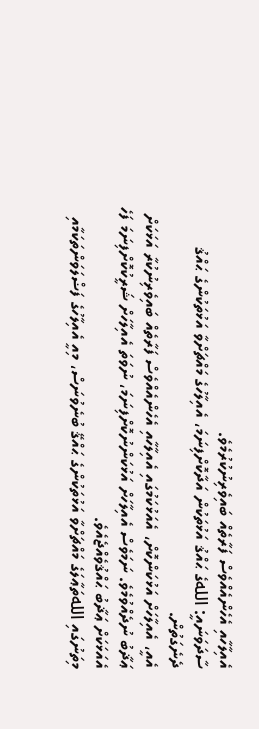އެއިލާހާއި އެހެންއެއްވެސް ފަރާތެއް ބައިވެރިނުކުރުމެވެ.
ސާދަވަނައީ: اللهގެ ޙައްޤު އަޅުތަކުން އަދާކޮށްފިނަމަ، އެއިލާހުގެ މައްޗަށްވާ އަޅުތަކުންގެ ޙައްޤު ދެނެގަތުން.
އެއީ، އެއިލާހަށް އަޅުކަންކޮށް، އެއަޅުކަމުގައި އެއިލާހާއި އެހެންއެއްވެސް ފަރާތެއް ބައިވެރިނުކުރާ އަޅަކަށް ޢަޛާބު ނުދެއްވުމެވެ. ނަމަވެސް އެއިލާހަށް އަޅުކަންނުކޮށްފިނަމަ، ނުވަތަ އެއިލާހަށް ޝަރީކުކޮށްފިނަމަ ފަހެ އެއަޅަކަށް ޢަޛާބު ޙައްޤުވެއްޖެއެވެ.
މިތަނުގައި اللهތަޢާލަގެ މައްޗަށްވާ އަޅުތަކުންގެ ޙައްޤޭ ބުނެވުނަސް، މިއީ އެއިލާހުގެ ފަޟްލަވަންތަކަމާއި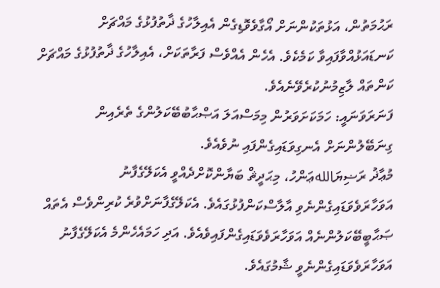ރަޙުމަތުން، އަޅުތަކުންނަށް އޯގާވެވޮޑިގެން އެއިލާހުގެ ޛާތުފުޅުގެ މައްޗަށް ކަނޑައަޅުއްވާފައިވާ ކަމެކެވެ. އެހެން އެއްވެސް ފަރާތަކަށް، އެއިލާހުގެ ޛާތުފުޅުގެ މައްޗަށް ކަންތައް ލާޒިމުނުކުރެވޭނެއެވެ.
ފަނަރަވަނައީ: ހަމަކަށަވަރުން މިމަސްއަލަ އަޞްޙާބުބޭކަލުންގެ ތެރެއިން ގިނަބޭލުންނަށް އެނގިވަޑައިގެންފައި ނުވެއެވެ.
މުޢާޛު ރަޟިޔަاللهޢަންހު، މިޙަދީޘް ބަޔާންކޮށްދެއްވީ އެކަލޭގެފާނު އަވަހާރަވެވަޑައިގެންނެވި އާލާސްކަންފުޅުގައެވެ. އެކަލޭގެފާނަށްވުރެ ކުރިންވެސް އެތައް ޞަޙާބީބޭކަލުންނެއް އަވަހާރަވެވަޑައިގެންފައިވެއެވެ. އަދި ހަމައެހެންމެ އެކަލޭގެފާނު އަވަހާރަވެވަޑައިގެންނެވީ ޝާމުގައެވެ.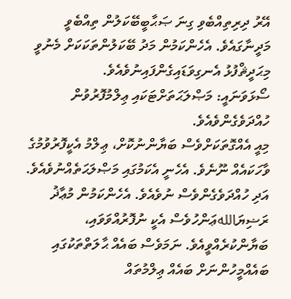އޭރު ދިރިތިއްބެވި ގިނަ ޞަޙާބީބޭކަލުން ތިއްބެވީ މަދީނާގައެވެ. އެހެންކަމުން މަދު ބޭކަލުންތަކަކަށް މެނުވީ މިޙަދީޘްފުޅު އެނގިވަޑައިގެންފައިނުވެއެވެ.
ސޯޅަވަނައީ: މަޞްލަޙަތަށްޓަކައި ޢިލްމުފޮރުވުން ހުއްދަވެގެންވެއެވެ.
މިއީ އެއްގޮތަކަށްވެސް ބަޔާންނުކޮށް، ޢިލްމު އެކީފޮރުވުމުގެ ވާހަކައެއް ނޫނެވެ. އެހެނީ އެކަމުގައި މަޞްލަޙަތެއްނުވެއެވެ. އަދި ހުއްދަވެގެންވެސް ނުވެއެވެ. އެހެންކަމުން މުޢާޛު ރަޟިޔަاللهޢަންހުވެސް އެކީ ނުފޮރުއްވަވައި، ބަޔާންކުރެއްވީއެވެ. ނަމަވެސް ބައެއް ޙާލަތްތަކުގައި ބައެއްމީހުންނަށް ބައެއް ޢިލްމުތައް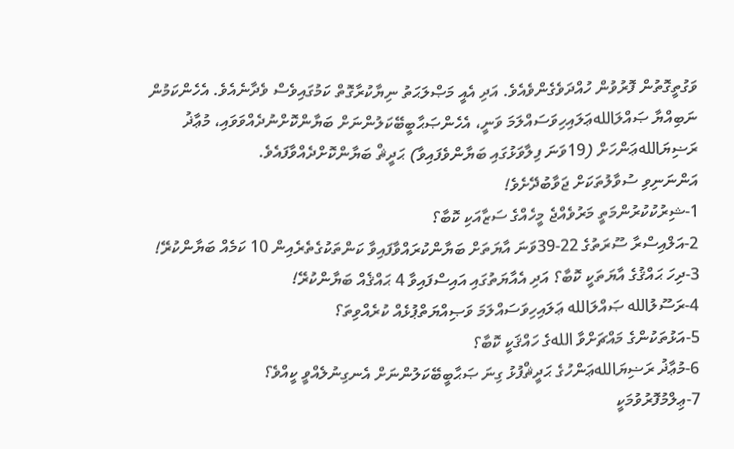ވަގުތީގޮތުން ފޮރުވުން ހުއްދަވެގެންވެއެވެ. އަދި އެއީ މަޞްލަޙަތު ނިޔާކުރާގޮތް ކަމުގައިވެސް ވެދާނެއެވެ. އެހެންކަމުން ނަބިއްޔާ ޞައްލަاللهޢަލައިހިވަސައްލަމަ ވަނީ، އެހެންޞަޙާބީބޭކަލުންނަށް ބަޔާންކޮށްނުދެއްވަވައި، މުޢާޛު ރަޟިޔަاللهޢަންހަށް (19ވަނަ ފިލާވަޅުގައި ބަޔާންވެފައިވާ) ޙަދީޘް ބަޔާންކޮށްދެއްވާފައެވެ.
އަންނަނިވި ސުވާލުތަކަށް ޖަވާބުދޭށެވެ!
1-ޝިރުކުކުރުންމަތީ މަރުވެއްޖެ މީހެއްގެ ސަޒާއަކި ކޮބާ؟
2-އަލްއިސްރާ ސޫރަތުގެ 22-39ވަނަ އާޔަތަށް ބަޔާންކުރައްވާފައިވާ ކަންތަކުގެތެރެއިން 10 ކަމެއް ބަޔާންކުރޭ!
3-ދިހަ ޙައްޤުގެ އާޔަތަކީ ކޮބާ؟ އަދި އެއާޔަތުގައި އައިސްފައިވާ 4 ޙައްޤެއް ބަޔާންކުރޭ!
4-ރަސޫލުالله ޞައްލަالله ޢަލައިހިވަސައްލަމަ ވަޞިއްޔަތްޕުޅެއް ކުރެއްވިތަ؟
5-އަޅުތަކުންގެ މައްޗަށްވާ اللهގެ ހައްޤަކީ ކޮބާ؟
6-މުޢާޛު ރަޟިޔަاللهޢަންހުގެ ޙަދީޘްފުޅު ގިނަ ޞަޙާބީބޭކަލުންނަށް އެނގިނުލެއްވީ ކީއްވެ؟
7-ޢިލްމުފޮރުވުމަކީ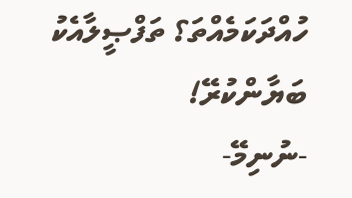ހުއްދަކަމެއްތަ؟ ތަފްޞީލާއެކު ބަޔާންކުރޭ!
-ނުނިމޭ-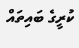ކުރީގެ ބައިތައް